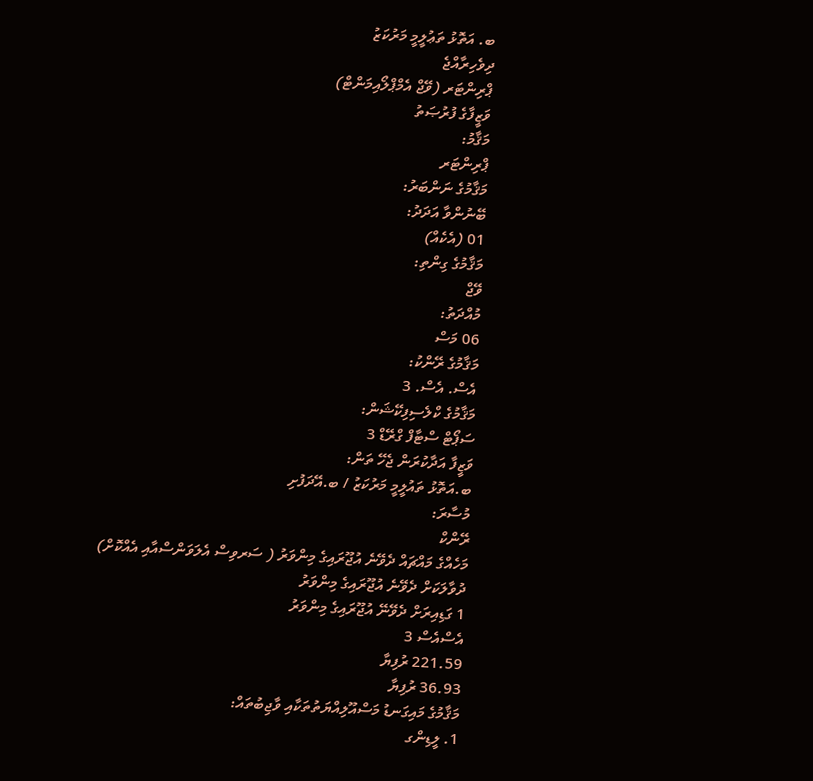ބ. އަތޮޅު ތަޢުލީމީ މަރުކަޒު
ދިވެހިރާއްޖެ
ޕްރިންޓަރ (ވޭޖް އެމްޕްލޯއިމަންޓް)
ވަޒީފާގެ ފުރުޞަތު
މަޤާމު:
ޕްރިންޓަރ
މަޤާމުގެ ނަންބަރު:
ބޭނުންވާ އަދަދު:
01 (އެކެއް)
މަޤާމުގެ ގިންތި:
ވޭޖް
މުއްދަތު:
06 މަސް
މަޤާމުގެ ރޭންކު:
އެސް. އެސް. 3
މަޤާމުގެ ކްލެސިފިކޭޝަން:
ސަޕޯޓް ސްޓާފް ގްރޭޑް 3
ވަޒީފާ އަދާކުރަން ޖެހޭ ތަން:
ބ.އަތޮޅު ތައުލީމީ މަރުކަޒު / ބ.އޭދަފުށި
މުސާރަ:
ރޭންކް
މަހެއްގެ މައްޗައް ދެވޭނެ އުޖޫރައިގެ މިންވަރު ( ސަރވިސް އެލަވަންސްއާއި އެއްކޮށް)
ދުވާލަކަށް ދެވޭނެ އުޖޫރައިގެ މިންވަރު
1 ގަޑިއިރަށް ދެވޭނޭ އުޖޫރައިގެ މިންވަރު
އެސްއެސް 3
221.59 ރުފިޔާ
36.93 ރުފިޔާ
މަޤާމުގެ މައިގަނޑު މަސްއޫލިއްޔަތުތަކާއި ވާޖިބުތައް:
1. ލީޑިންގ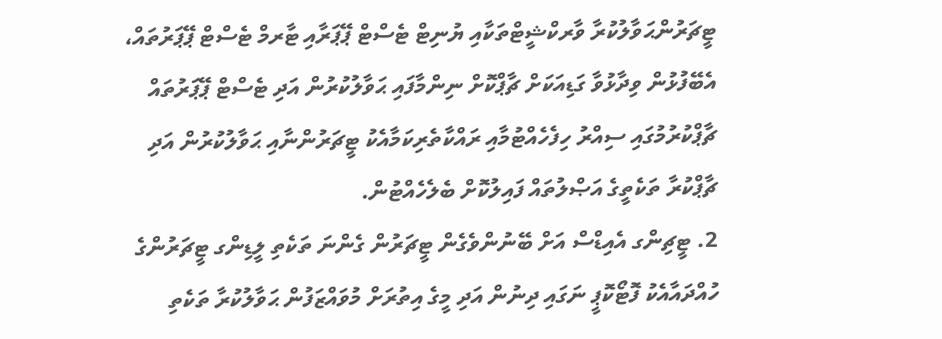ޓީޗަރުންޙަވާލުކުރާ ވާރކްޝީޓްތަކާއި ޔުނިޓް ޓެސްޓް ޕޭޕަރާއި ޓާރމް ޓެސްޓް ޕޭޕަރުތައް، އެބޭފުޅުން ވިދާޅުވާ ގަޑިއަކަށް ޗާޕްކޮށް ނިންމާފައި ޙަވާލުކުރުން އަދި ޓެސްޓް ޕޭޕަރުތައް ޗާޕްކުރުމުގައި ސިއްރު ހިފެހެއްޓުމާއި ރައްކާތެރިކަމާއެކު ޓީޗަރުންނާއި ޙަވާލުކުރުން އަދި ޗާޕްކުރާ ތަކެތީގެ އަޞްލުތައް ފައިލުކޮށް ބެލެހެއްޓުން.
2. ޓީޗިންގ އެއިޑްސް އަށް ބޭނުންވެގެން ޓީޗަރުން ގެންނަ ތަކެތި ލީޑިންގ ޓީޗަރުންގެ ހުއްދައާއެކު ފޮޓޯކޮޕީ ނަގައި ދިނުން އަދި މީގެ އިތުރަށް މުވައްޒަފުން ޙަވާލުކުރާ ތަކެތި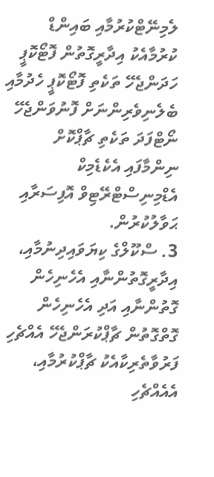ލެމިނޭޓްކުރުމާއި ބައިންޑް ކުރުމާއެކު އިދާރީގޮތުން ފޮޓޯކޮޕީ ހަދަންޖެހޭ ތަކެތި ފޮޓޯކޮޕީ ހެދުމާއި ބެލެނިވެރިންނަށް ފޮނުވަންޖެހޭ ނޯޓްފަދަ ތަކެތި ޗާޕްކޮށް ނިންމާފައި އެކެޑެމިކް އެޑްމިނިސްޓްރޭޓިވް އޮފިސަރާއި ޙަވާލުކުރުން.
3. ސްކޫލްގެ ކިޔަވައިދިނުމާއި، އިދާރީގޮތުންނާއި އެހެނިހެން ގޮތުންނާއި އަދި އެހެނިހެން ގޮތްގޮތުން ޗާޕްކުރަންޖެހޭ އެއްޗެހި ފަރުވާތެރިކާއެކު ޗާޕްކުރުމާއި، އެއެއްޗެހި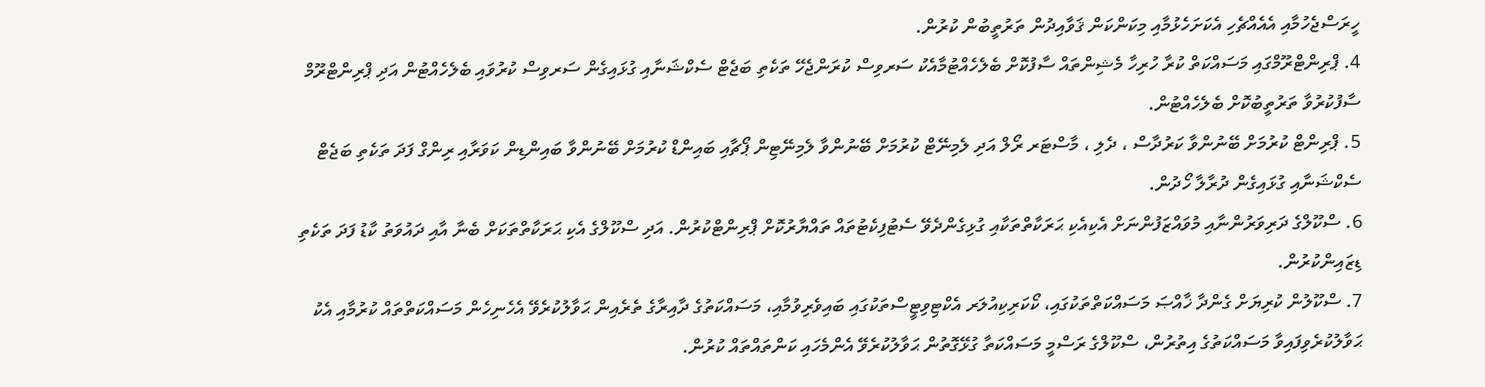ހީރަސްޖެހުމާއި އެއެއްޗެހި އެކަށަހެޅުމާއި މިކަންކަން ޤަވާއިދުން ތަރުތީބުން ކުރުން.
4. ޕްރިންޓްރޫމްގައި މަސައްކަތް ކުރާ ހުރިހާ މެޝިންތައް ސާފުކޮށް ބެލެހެއްޓުމާއެކު ސަރވިސް ކުރަންޖެހޭ ތަކެތި ބަޖެޓް ސެކްޝަނާއި ގުޅައިގެން ސަރވިސް ކުރުވައި ބެލެހެއްޓުން އަދި ޕްރިންޓްރޫމް ސާފުކުރުވާ ތަރުތީބުކޮށް ބެލެހެއްޓުން.
5. ޕްރިންޓް ކުރުމަށް ބޭނުންވާ ކަރުދާސް ، ދެލި ، މާސްޓަރ ރޯލް އަދި ލެމިނޭޓް ކުރުމަށް ބޭނުންވާ ލެމިނޭޓިން ޕޯޗާއި ބައިންޑް ކުރުމަށް ބޭނުންވާ ބައިންޑިން ކަވަރާއި ރިންގް ފަދަ ތަކެތި ބަޖެޓް ސެކްޝަނާއި ގުޅައިގެން ދުރާލާ ހޯދުން.
6. ސްކޫލްގެ ދަރިވަރުންނާއި މުވައްޒަފުންނަށް އެކިއެކި ޙަރަކާތްތަކާއި ގުޅިގެންދެވޭ ސެޓުފިކެޓުތައް ތައްޔާރުކޮށް ޕްރިންޓްކުރުން. އަދި ސްކޫލްގެ އެކި ޙަރަކާތްތަކަށް ބެނާ އާއި ދައުވަތު ކާޑު ފަދަ ތަކެތި ޑިޒައިންކުރުން.
7. ސްކޫލުން ކުރިޔަށް ގެންދާ ޚާއްޞަ މަސައްކަތްތަކުގައި، ކޯކަރިކިއުލަރ އެކްޓިވިޓީސްތަކުގައި ބައިވެރިވުމާއި، މަސައްކަތުގެ ދާއިރާގެ ތެރެއިން ޙަވާލުކުރެވޭ އެހެނިހެން މަސައްކަތްތައް ކުރުމާއި އެކު ޙަވާލުކުރެވިފައިވާ މަސައްކަތުގެ އިތުރުން، ސްކޫލްގެ ރަސްމީ މަސައްކަތާ ގުޅޭގޮތުން ޙަވާލުކުރެވޭ އެންމެހައި ކަންތައްތައް ކުރުން.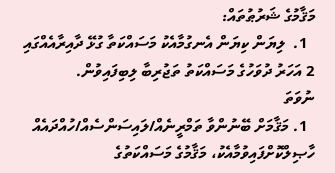މަޤާމުގެ ޝަރުޠުތައް:
  1.  ލިޔަން ކިޔަން އެނގުމާއެކު މަސައްކަތާ ގުޅޭ ދާއިރާއެއްގައި 2 އަހަރު ދުވަހުގެ މަސައްކަތު ތަޖުރިބާ ލިބިފައިވުން.
ނުވަތަ
  1. މަޤާމަށް ބޭނުންވާ ތަމްރީނެއް/ލައިސަންސެއް/ހުއްދައެއް ހާޞިލްކޮށްފައިވުމާއެކު، މަޤާމުގެ މަސައްކަތުގެ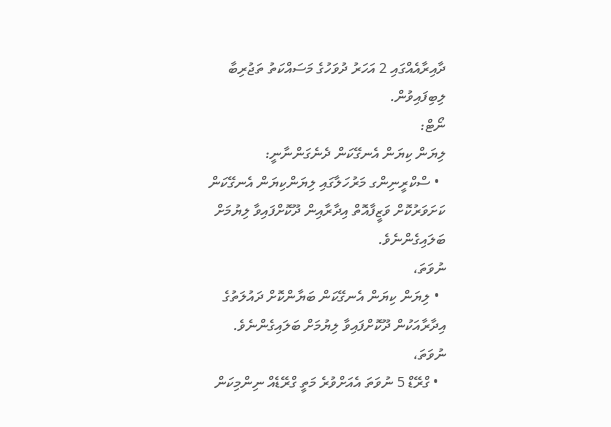ދާއިރާއެއްގައި 2 އަހަރު ދުވަހުގެ މަސައްކަތު ތަޖުރިބާ ލިބިފައިވުން.
ނޯޓް:
ލިޔަން ކިޔަން އެނގޭކަން ދެނެގަންނާނީ:
  • ސްކްރީނިންގ މަރުހަލާގައި ލިޔަންކިޔަން އެނގޭކަން ކަށަވަރުކޮށް ވަޒީފާއޮތް އިދާރާއިން ދޫކޮށްފައިވާ ލިޔުމަށް ބަލައިގެންނެވެ.
ނުވަތަ،
  • ލިޔަން ކިޔަން އެނގޭކަން ބަޔާންކޮށް ދައުލަތުގެ އިދާރާއަކުން ދޫކޮށްފައިވާ ލިޔުމަށް ބަލައިގެންނެވެ.
ނުވަތަ،
  • ގްރޭޑް 5 ނުވަތަ އެއަށްވުރެ މަތީ ގްރޭޑެއް ނިންމިކަން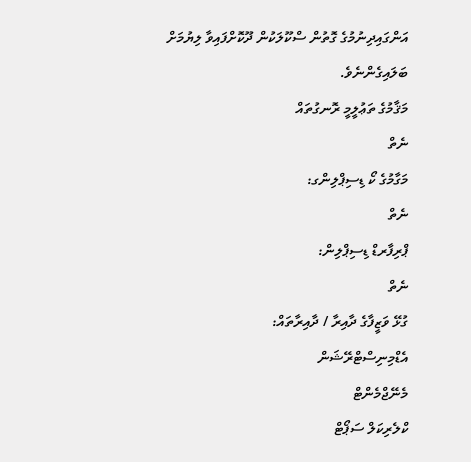އަންގައިދިނުމުގެ ގޮތުން ސްކޫލަކުން ދޫކޮށްފައިވާ ލިޔުމަށް ބަލައިގެންނެވެ.
މަޤާމުގެ ތަޢުލީމީ ރޮނގުތައް
ނެތް
މަގާމުގެ ކޯ ޑިސިޕްލިންގ:
ނެތް
ޕްރިފާރޑް ޑިސިޕްލިން:
ނެތް
ގުޅޭ ވަޒީފާގެ ދާއިރާ / ދާއިރާތައް:
އެޑްމިނިސްޓްރޭޝަން
މެނޭޖްމެންޓް
ކްލެރިކަލް ސަޕޯޓް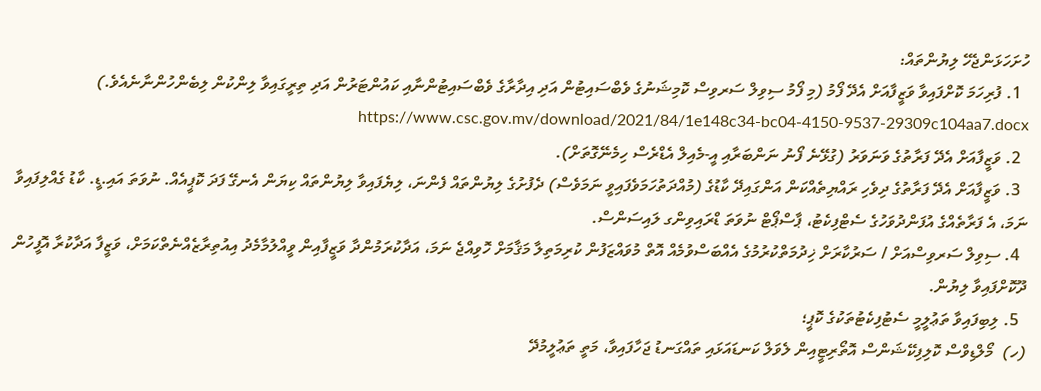ހުށަހަޅަންޖެހޭ ލިޔުންތައް:
  1. ފުރިހަމަ ކޮށްފައިވާ ވަޒީފާއަށް އެދޭ ފޯމު (މި ފޯމު ސިވިލް ސަރވިސް ކޮމިޝަނުގެ ވެބްސައިޓުން އަދި އިދާރާގެ ވެބްސައިޓުންނާއި ކައުންޓަރުން އަދި ތިރީގައިވާ ލިންކުން ލިބެންހުންނާނެއެވެ.)  https://www.csc.gov.mv/download/2021/84/1e148c34-bc04-4150-9537-29309c104aa7.docx
  2. ވަޒީފާއަށް އެދޭ ފަރާތުގެ ވަނަވަރު (ގުޅޭނެ ފޯނު ނަންބަރާއި އީ-މެއިލް އެޑްރެސް ހިމެނޭގޮތަށް).
  3. ވަޒީފާއަށް އެދޭ ފަރާތުގެ ދިވެހި ރައްޔިތެއްކަން އަންގައިދޭ ކާޑުގެ (މުއްދަތުހަމަވެފައިވީ ނަމަވެސް) ދެފުށުގެ ލިޔުންތައް ފެންނަ، ލިޔެފައިވާ ލިޔުންތައް ކިޔަން އެނގޭ ފަދަ ކޮޕީއެއް. ނުވަތަ އައި.ޑީ. ކާޑު ގެއްލިފައިވާ ނަމަ، އެ ފަރާތެއްގެ އުފަންދުވަހުގެ ސެޓްފިކެޓު، ޕާސްޕޯޓް ނުވަތަ ޑްރައިވިންގ ލައިސަންސް.
  4. ސިވިލް ސަރވިސްއަށް / ސަރުކާރަށް ޚިދުމަތްކުރުމުގެ އެއްބަސްވުމެއް އޮތް މުވައްޒަފުން ކުރިމަތިލާ މަޤާމަށް ހޮވިއްޖެ ނަމަ، އަދާކުރަމުންދާ ވަޒީފާއިން ވީއްލުމާމެދު އިއުތިރާޒެއްނެތްކަމަށް، ވަޒީފާ އަދާކުރާ އޮފީހުން ދޫކޮށްފައިވާ ލިޔުން.
  5. ލިބިފައިވާ ތަޢުލީމީ ސެޓުފިކެޓުތަކުގެ ކޮޕީ؛
(ހ)  މޯލްޑިވްސް ކޮލިފިކޭޝަންސް އޮތޯރިޓީއިން ލެވަލް ކަނޑައަޅައި ތައްގަނޑު ޖަހާފައިވާ، މަތީ ތަޢުލީމުދޭ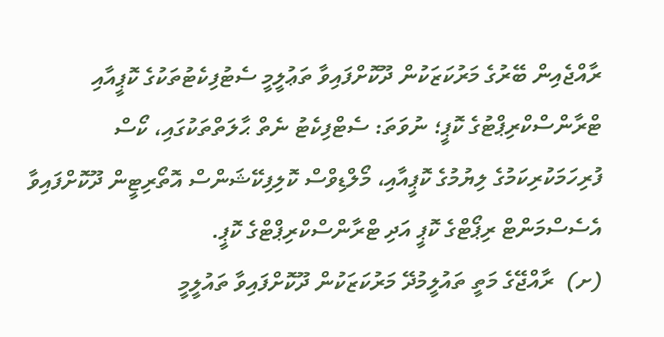ރާއްޖެއިން ބޭރުގެ މަރުކަޒަކުން ދޫކޮށްފައިވާ ތަޢުލީމީ ސެޓުފިކެޓުތަކުގެ ކޮޕީއާއި ޓްރާންސްކްރިޕްޓުގެ ކޮޕީ؛ ނުވަތަ: ސެޓްފިކެޓު ނެތް ޙާލަތްތަކުގައި، ކޯސް ފުރިހަމަކުރިކަމުގެ ލިޔުމުގެ ކޮޕީއާއި، މޯލްޑިވްސް ކޮލިފިކޭޝަންސް އޮތޯރިޓީން ދޫކޮށްފައިވާ އެސެސްމަންޓް ރިޕޯޓްގެ ކޮޕީ އަދި ޓްރާންސްކްރިޕްޓްގެ ކޮޕީ.
(ށ)  ރާއްޖޭގެ މަތީ ތައުލީމުދޭ މަރުކަޒަކުން ދޫކޮށްފައިވާ ތައުލީމީ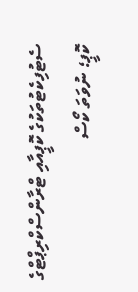ސެޓުފިކެޓުތަކުގެ ކޮޕީއާއި ޓްރާންސްކްރިޕްޓްގެ ކޮޕީ؛ ނުވަތަ ކޯސް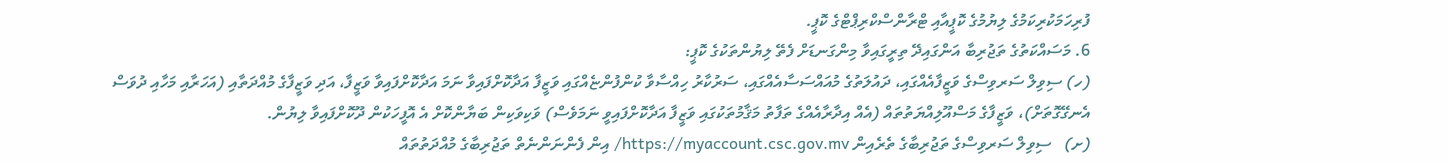ފުރިހަމަކުރިކަމުގެ ލިޔުމުގެ ކޮޕީއާއި ޓްރާންސްކްރިޕްޓްގެ ކޮޕީ.
6. މަސައްކަތުގެ ތަޖުރިބާ އަންގައިދޭ ތިރީގައިވާ މިންގަނޑަށް ފެތޭ ލިޔުންތަކުގެ ކޮޕީ:
(ހ) ސިވިލް ސަރވިސްގެ ވަޒީފާއެއްގައި، ދައުލަތުގެ މުއައްސަސާއެއްގައި، ސަރުކާރު ހިއްސާވާ ކުންފުންޏެއްގައި ވަޒީފާ އަދާކޮށްފައިވާ ނަމަ އަދާކޮށްފައިވާ ވަޒީފާ، އަދި ވަޒީފާގެ މުއްދަތާއި (އަހަރާއި މަހާއި ދުވަސް އެނގޭގޮތަށް)، ވަޒީފާގެ މަސްއޫލިއްޔަތުތައް (އެއް އިދާރާއެއްގެ ތަފާތު މަޤާމުތަކުގައި ވަޒީފާ އަދާކޮށްފައިވީ ނަމަވެސް) ވަކިވަކިން ބަޔާންކޮށް އެ އޮފީހަކުން ދޫކޮށްފައިވާ ލިޔުން.
(ށ)   ސިވިލް ސަރވިސްގެ ތަޖުރިބާގެ ތެރެއިން https://myaccount.csc.gov.mv/ އިން ފެންނަންނެތް ތަޖުރިބާގެ މުއްދަތުތައް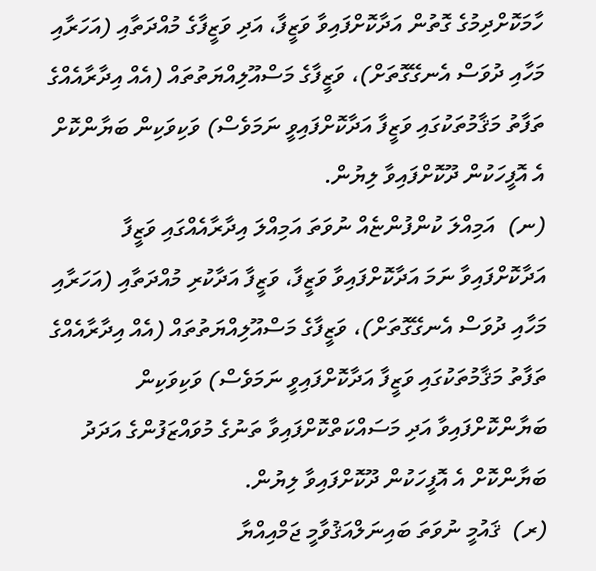ހާމަކޮށްދިމުގެ ގޮތުން އަދާކޮށްފައިވާ ވަޒީފާ، އަދި ވަޒީފާގެ މުއްދަތާއި (އަހަރާއި މަހާއި ދުވަސް އެނގޭގޮތަށް)، ވަޒީފާގެ މަސްއޫލިއްޔަތުތައް (އެއް އިދާރާއެއްގެ ތަފާތު މަޤާމުތަކުގައި ވަޒީފާ އަދާކޮށްފައިވީ ނަމަވެސް) ވަކިވަކިން ބަޔާންކޮށް އެ އޮފީހަކުން ދޫކޮށްފައިވާ ލިޔުން.
(ނ)  އަމިއްލަ ކުންފުންޏެއް ނުވަތަ އަމިއްލަ އިދާރާއެއްގައި ވަޒީފާ އަދާކޮށްފައިވާ ނަމަ އަދާކޮށްފައިވާ ވަޒީފާ، ވަޒީފާ އަދާކުރި މުއްދަތާއި (އަހަރާއި މަހާއި ދުވަސް އެނގޭގޮތަށް)، ވަޒީފާގެ މަސްއޫލިއްޔަތުތައް (އެއް އިދާރާއެއްގެ ތަފާތު މަޤާމުތަކުގައި ވަޒީފާ އަދާކޮށްފައިވީ ނަމަވެސް) ވަކިވަކިން ބަޔާންކޮށްފައިވާ އަދި މަސައްކަތްކޮށްފައިވާ ތަނުގެ މުވައްޒަފުންގެ އަދަދު ބަޔާންކޮށް އެ އޮފީހަކުން ދޫކޮށްފައިވާ ލިޔުން.
(ރ)  ޤައުމީ ނުވަތަ ބައިނަލްއަޤުވާމީ ޖަމްއިއްޔާ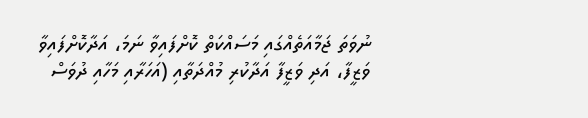ނުވަތަ ޖަމާއަތެއްގައި މަސައްކަތް ކޮށްފައިވާ ނަމަ، އަދާކޮށްފައިވާ ވަޒީފާ، އަދި ވަޒީފާ އަދާކުރި މުއްދަތާއި (އަހަރާއި މަހާއި ދުވަސް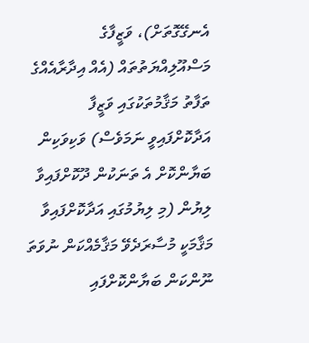އެނގޭގޮތަށް)، ވަޒީފާގެ މަސްއޫލިއްޔަތުތައް (އެއް އިދާރާއެއްގެ ތަފާތު މަޤާމުތަކުގައި ވަޒީފާ އަދާކޮށްފައިވީ ނަމަވެސް) ވަކިވަކިން ބަޔާންކޮށް އެ ތަނަކުން ދޫކޮށްފައިވާ ލިޔުން (މި ލިޔުމުގައި އަދާކޮށްފައިވާ މަޤާމަކީ މުސާރަދެވޭ މަޤާމެއްކަން ނުވަތަ ނޫންކަން ބަޔާންކޮށްފައި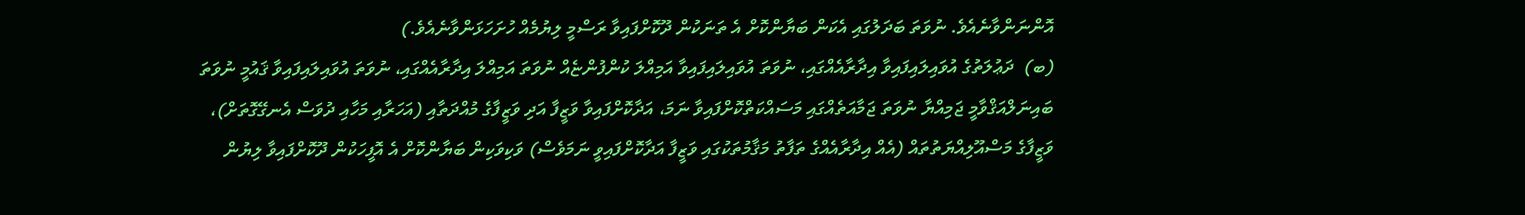އޮންނަންވާނެއެވެ. ނުވަތަ ބަދަލުގައި އެކަން ބަޔާންކޮށް އެ ތަނަކުން ދޫކޮށްފައިވާ ރަސްމީ ލިޔުމެއް ހުށަހަޅަންވާނެއެވެ.)
(ބ)  ދަޢުލަތުގެ އުވައިލައިފައިވާ އިދާރާއެއްގައި، ނުވަތަ އުވައިލައިފައިވާ އަމިއްލަ ކުންފުންޏެއް ނުވަތަ އަމިއްލަ އިދާރާއެއްގައި، ނުވަތަ އުވައިލައިފައިވާ ޤައުމީ ނުވަތަ ބައިނަލްއަޤްވާމީ ޖަމިއްޔާ ނުވަތަ ޖަމާއަތެއްގައި މަސައްކަތްކޮށްފައިވާ ނަމަ، އަދާކޮށްފައިވާ ވަޒީފާ އަދި ވަޒީފާގެ މުއްދަތާއި (އަހަރާއި މަހާއި ދުވަސް އެނގޭގޮތަށް)، ވަޒީފާގެ މަސްއޫލިއްޔަތުތައް (އެއް އިދާރާއެއްގެ ތަފާތު މަޤާމުތަކުގައި ވަޒީފާ އަދާކޮށްފައިވީ ނަމަވެސް) ވަކިވަކިން ބަޔާންކޮށް އެ އޮފީހަކުން ދޫކޮށްފައިވާ ލިޔުން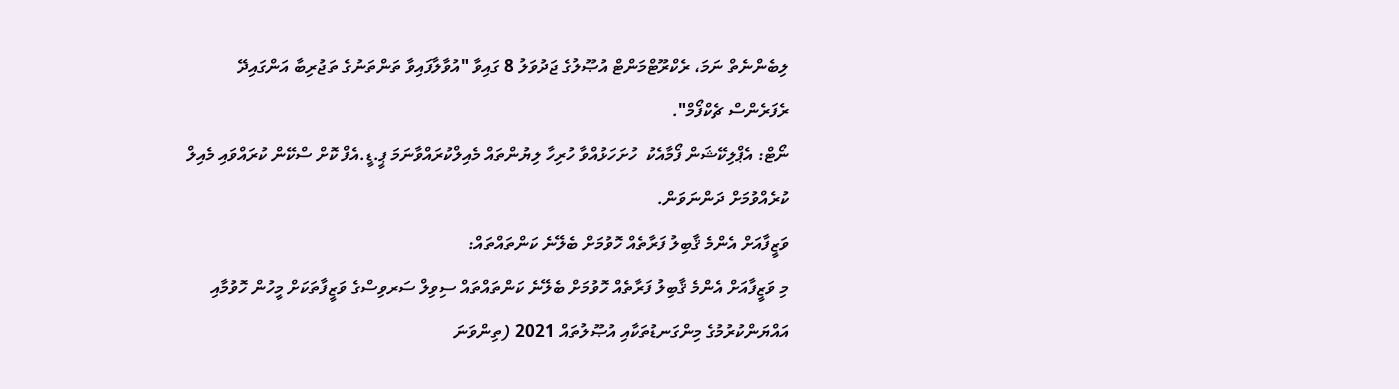ލިބެންނެތް ނަމަ، ރެކްރޫޓްމަންޓް އުޞޫލުގެ ޖަދުވަލު 8 ގައިވާ "އުވާލާފައިވާ ތަންތަނުގެ ތަޖުރިބާ އަންގައިދޭ ރެފަރެންސް ޗެކްފޯމް".
ނޯޓް: އެޕްލިކޭޝަން ފޯމާއެކު  ހުށަހަޅުއްވާ ހުރިހާ ލިޔުންތައް މެއިލްކުރައްވާނަމަ ޕީ.ޑީ.އެފް ކޮށް ސްކޭން ކުރައްވައި މެއިލް ކުރެއްވުމަށް ދަންނަވަން.
ވަޒީފާއަށް އެންމެ ޤާބިލު ފަރާތެއް ހޮވުމަށް ބެލޭނެ ކަންތައްތައް:
މި ވަޒީފާއަށް އެންމެ ޤާބިލު ފަރާތެއް ހޮވުމަށް ބެލޭނެ ކަންތައްތައް ސިވިލް ސަރވިސްގެ ވަޒީފާތަކަށް މީހުން ހޮވުމާއި އައްޔަންކުރުމުގެ މިންގަނޑުތަކާއި އުޞޫލުތައް 2021 (ތިންވަނަ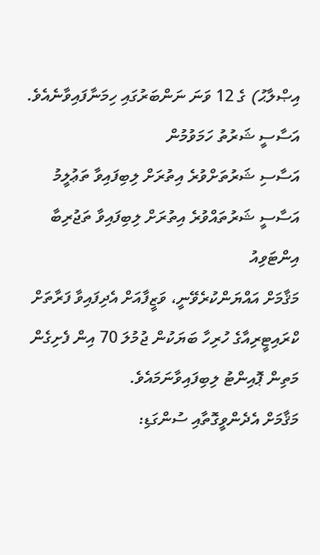އިޞްލާޙު) ގެ 12 ވަނަ ނަންބަރުގައި ހިމަނާފައިވާނެއެވެ.
އަސާސީ ޝަރުތު ހަމަވުމުން
އަސާސި ޝަރުތަށްވުރެ އިތުރަށް ލިބިފައިވާ ތަޢުލީމު
އަސާސީ ޝަރުތައްވުރެ އިތުރަށް ލިބިފައިވާ ތަޖުރިބާ
އިންޓަވިއު
މަޤާމަށް އައްޔަންކުރެވޭނީ، ވަޒީފާއަށް އެދިފައިވާ ފަރާތަށް ކްރައިޓީރިއާގެ ހުރިހާ ބަޔަކުން ޖުމުލަ 70 އިން ފެށިގެން މަތިން ޕޮއިންޓު ލިބިފައިވާނަމައެވެ.
މަޤާމަށް އެދެންވީގޮތާއި ސުންގަޑި: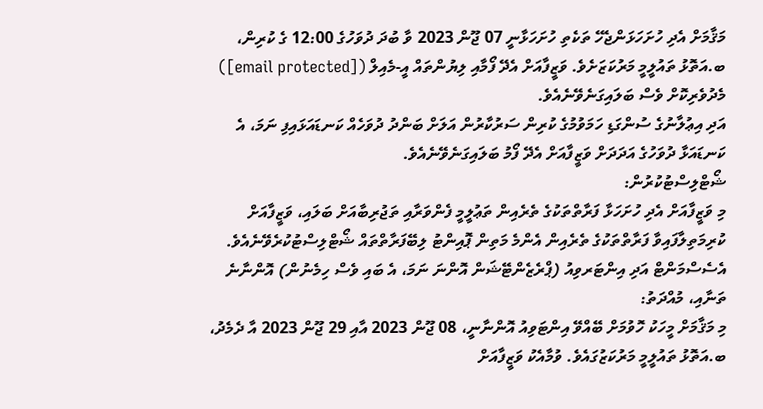މަޤާމަށް އެދި ހުށަހަޅަންޖެހޭ ތަކެތި ހުށަހަޅާނީ 07 ޖޫން 2023 ވާ ބުދަ ދުވަހުގެ 12:00 ގެ ކުރިން، ބ.އަތޮޅު ތައުލީމީ މަރުކަޒަށެވެ. ވަޒީފާއަށް އެދޭ ފޯމާއި ލިޔުންތައް އީ-މެއިލް ([email protected]) މެދުވެރިކޮށް ވެސް ބަލައިގަނެވޭނެއެވެ.
އަދި އިޢުލާނުގެ ސުންގަޑި ހަމަވުމުގެ ކުރިން ސަރުކާރުން އަލަށް ބަންދު ދުވަހެއް ކަނޑައަޅައިފި ނަމަ، އެ ކަނޑައަޅާ ދުވަހުގެ އަދަދަށް ވަޒީފާއަށް އެދޭ ފޯމު ބަލައިގަނެވޭނެއެވެ.
ޝޯޓްލިސްޓުކުރުން:
މި ވަޒީފާއަށް އެދި ހުށަހަޅާ ފަރާތްތަކުގެ ތެރެއިން ތަޢުލީމީ ފެންވަރާއި ތަޖުރިބާއަށް ބަލައި، ވަޒީފާއަށް ކުރިމަތިލާފައިވާ ފަރާތްތަކުގެ ތެރެއިން އެންމެ މަތިން ޕޮއިންޓު ލިބޭފަރާތްތައް ޝޯޓްލިސްޓުކުރެވޭނެއެވެ.
އެސެސްމަންޓް އަދި އިންޓަރވިއު (ޕްރެޒެންޓޭޝަން އޮންނަ ނަމަ، އެ ބައި ވެސް ހިމެނުން) އޮންނާނެ ތަނާއި، މުއްދަތު:
މި މަޤާމަށް މީހަކު ހޮވުމަށް ބޭއްވޭ އިންޓަވިއު އޮންނާނީ، 08 ޖޫން 2023 އާއި 29 ޖޫން 2023 އާ ދެމެދު، ބ.އަތޮޅު ތައުލީމީ މަރުކަޒުގައެވެ. ވުމާއެކު ވަޒީފާއަށް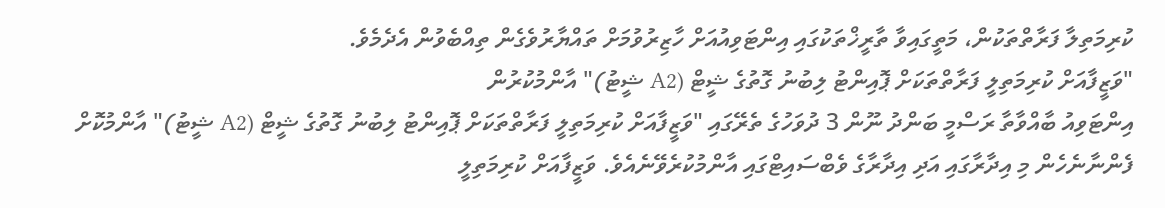ކުރިމަތިލާ ފަރާތްތަކުން، މަތީގައިވާ ތާރީޚްތަކުގައި އިންޓަވިއުއަށް ހާޒިރުވުމަށް ތައްޔާރުވެގެން ތިއްބެވުން އެދެމެވެ.
"ވަޒީފާއަށް ކުރިމަތިލީ ފަރާތްތަކަށް ޕޮއިންޓު ލިބުނު ގޮތުގެ ޝީޓް (A2 ޝީޓު)" އާންމުކުރުން
އިންޓަވިއު ބާއްވާތާ ރަސްމީ ބަންދު ނޫން 3 ދުވަހުގެ ތެރޭގައި "ވަޒީފާއަށް ކުރިމަތިލީ ފަރާތްތަކަށް ޕޮއިންޓު ލިބުނު ގޮތުގެ ޝީޓް (A2 ޝީޓު)" އާންމުކޮށް ފެންނާނެހެން މި އިދާރާގައި އަދި އިދާރާގެ ވެބްސައިޓްގައި އާންމުކުރެވޭނެއެވެ. ވަޒީފާއަށް ކުރިމަތިލީ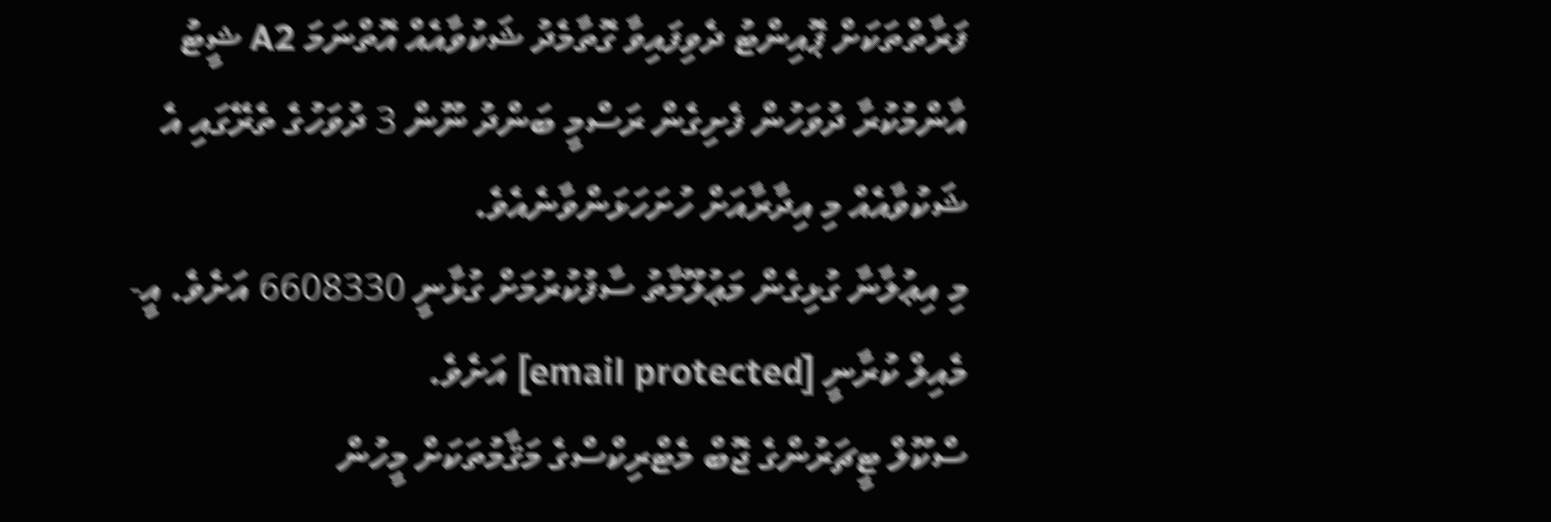ފަރާތްތަކަށް ޕޮއިންޓު ދެވިފައިވާ ގޮތާމެދު ޝަކުވާއެއް އޮތްނަމަ A2 ޝީޓު އާންމުކުރާ ދުވަހުން ފެށިގެން ރަސްމީ ބަންދު ނޫން 3 ދުވަހުގެ ތެރޭގައި އެ ޝަކުވާއެއް މި އިދާރާއަށް ހުށަހަޅަންވާނެއެވެ.
މި އިޢުލާނާ ގުޅިގެން މަޢުލޫމާތު ސާފުކުރުމަށް ގުޅާނީ 6608330 އަށެވެ. އީ-މެއިލް ކުރާނީ [email protected] އަށެވެ.
ސްކޫލް ޓީޗަރުންގެ ޖޮބް މެޓްރިކްސްގެ މަޤާމުތަކަށް މީހުން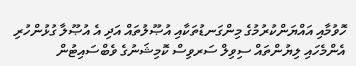ހޮވުމާއި އައްޔަންކުރުމުގެ މިންގަނޑުތަކާއި އުޞޫލުތައް އަދި އެ އުޞޫލާ ގުޅުންހުރި އެންމެހައި ލިޔުންތައް ސިވިލް ސަރވިސް ކޮމިޝަނުގެ ވެބްސައިޓުން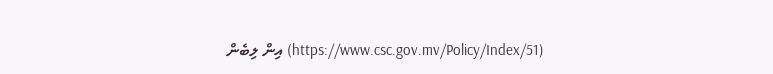(https://www.csc.gov.mv/Policy/Index/51) އިން ލިބެން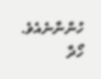ހުންނާނެއެވެ.
ހޯދާ